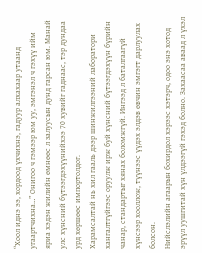“Хоол иднэ ээ, хордоод үхчихнэ, гадуур алхахаар утаанд угаартчихна…” Онигоо ч гэмээр юм уу, эмгэнэл ч гэхүү ийм яриа хэдэн жилийн өмнөөс л залуусын дунд гарсан юм. Манай улс хүнсний бүтээгдэхүүнийхээ 70 хувийг гаднаас, тэр дундаа урд хөршөөс импортолдог.
Харамсалтай нь хил гааль дээр шинжилгээний лаборатори хангалтгүйгээс оруулж ирж буй хүнсний бүтээгдэхүүн бүрийн чанар, стандартыг хянах боломжгүй. Ингээд л баталгаагүй хүнсээр хооллож, түүнээс үүдэх элдэв өвчин эмгэгт дарлуулах болсон.
Нийслэлийн агаарын бохирдол хэрээс хэтэрч, одоо энэ хотод эрүүл уушгитай хүн үлдээгүй гэхэд болно. Захаасаа аваад л үхэл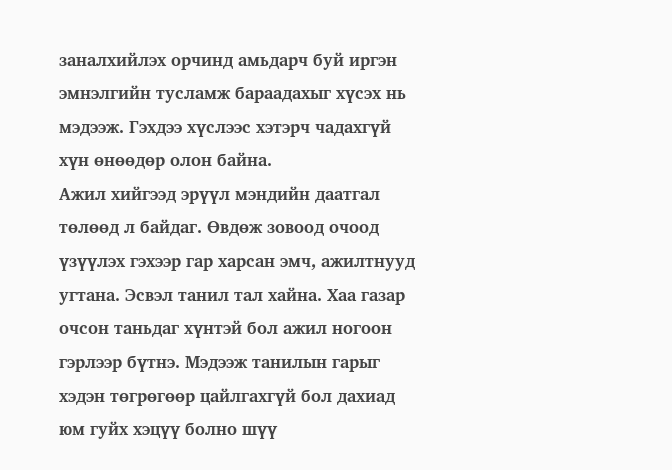заналхийлэх орчинд амьдарч буй иргэн эмнэлгийн тусламж бараадахыг хүсэх нь мэдээж. Гэхдээ хүслээс хэтэрч чадахгүй хүн өнөөдөр олон байна.
Ажил хийгээд эрүүл мэндийн даатгал төлөөд л байдаг. Өвдөж зовоод очоод үзүүлэх гэхээр гар харсан эмч, ажилтнууд угтана. Эсвэл танил тал хайна. Хаа газар очсон таньдаг хүнтэй бол ажил ногоон гэрлээр бүтнэ. Мэдээж танилын гарыг хэдэн төгрөгөөр цайлгахгүй бол дахиад юм гуйх хэцүү болно шүү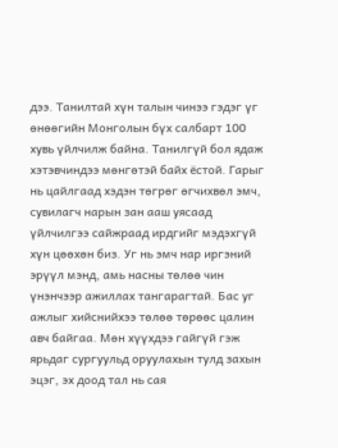дээ. Танилтай хүн талын чинээ гэдэг үг өнөөгийн Монголын бүх салбарт 100 хувь үйлчилж байна. Танилгүй бол ядаж хэтэвчиндээ мөнгөтэй байх ёстой. Гарыг нь цайлгаад хэдэн төгрөг өгчихвөл эмч, сувилагч нарын зан ааш уясаад үйлчилгээ сайжраад ирдгийг мэдэхгүй хүн цөөхөн биз. Уг нь эмч нар иргэний эрүүл мэнд, амь насны төлөө чин үнэнчээр ажиллах тангарагтай. Бас уг ажлыг хийснийхээ төлөө төрөөс цалин авч байгаа. Мөн хүүхдээ гайгүй гэж ярьдаг сургуульд оруулахын тулд захын эцэг, эх доод тал нь сая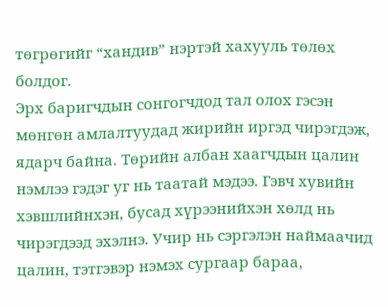төгрөгийг “хандив” нэртэй хахууль төлөх болдог.
Эрх баригчдын сонгогчдод тал олох гэсэн мөнгөн амлалтуудад жирийн иргэд чирэгдэж, ядарч байна. Төрийн албан хаагчдын цалин нэмлээ гэдэг уг нь таатай мэдээ. Гэвч хувийн хэвшлийнхэн, бусад хүрээнийхэн хөлд нь чирэгдээд эхэлнэ. Учир нь сэргэлэн наймаачид цалин, тэтгэвэр нэмэх сургаар бараа,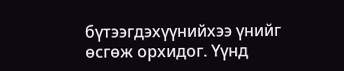бүтээгдэхүүнийхээ үнийг өсгөж орхидог. Үүнд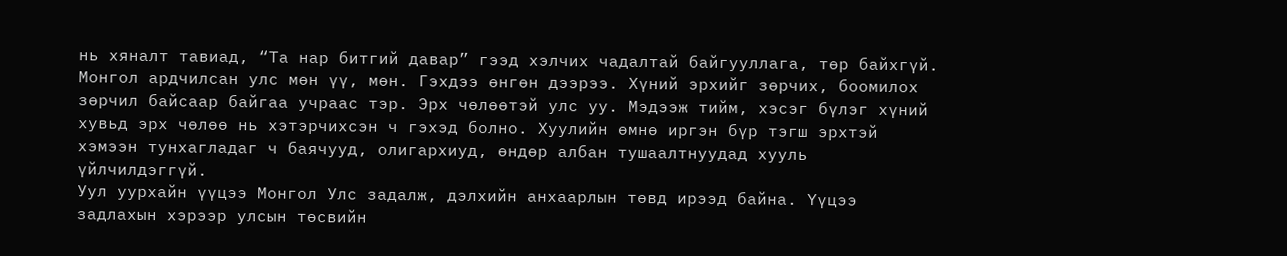нь хяналт тавиад, “Та нар битгий давар” гээд хэлчих чадалтай байгууллага, төр байхгүй. Монгол ардчилсан улс мөн үү, мөн. Гэхдээ өнгөн дээрээ. Хүний эрхийг зөрчих, боомилох зөрчил байсаар байгаа учраас тэр. Эрх чөлөөтэй улс уу. Мэдээж тийм, хэсэг бүлэг хүний хувьд эрх чөлөө нь хэтэрчихсэн ч гэхэд болно. Хуулийн өмнө иргэн бүр тэгш эрхтэй хэмээн тунхагладаг ч баячууд, олигархиуд, өндөр албан тушаалтнуудад хууль үйлчилдэггүй.
Уул уурхайн үүцээ Монгол Улс задалж, дэлхийн анхаарлын төвд ирээд байна. Үүцээ задлахын хэрээр улсын төсвийн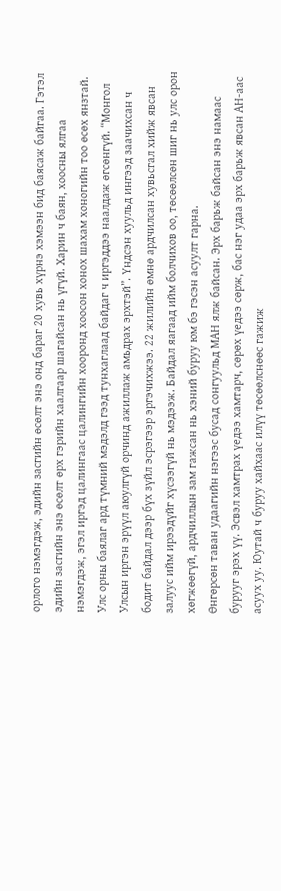орлого нэмэгдэж, эдийн засгийн өсөлт энэ онд бараг 20 хувь хүрнэ хэмээн бид баясаж байгаа. Гэтэл эдийн засгийн энэ өсөлт өрх гэрийн хаалгаар шагайсан нь үгүй. Харин ч баян, хоосны ялгаа нэмэгдэж, эгэл иргэд цалингаас цалингийн хооронд хоосон хонох шахам хоногийн тоо өсөх янзтай. Улс орны баялаг ард түмний мэдэлд гээд тунхаглаад байдаг ч иргэддээ наалдаж өгсөнгүй. “Монгол Улсын иргэн эрүүл аюулгүй орчинд ажиллаж амьдрах эрхтэй”. Үндсэн хуульд ингээд заачихсан ч бодит байдал дээр бүх зүйл эсрэгээр эргэчихжээ. 22 жилийн өмнө ардчилсан хувьсгал хийж явсан залуус ийм ирээдүйг хүсээгүй нь мэдээж. Байдал яагаад ийм болчихов оо, төсөөлсөн шиг нь улс орон хөгжөөгүй, ардчиллын зам гажсан нь хэний буруу юм бэ гэсэн асуулт гарна.
Өнгөрсөн таван удаагийн нэгээс бусад сонгуульд МАН ялж байсан. Эрх барьж байсан энэ намаас бурууг эрэх үү. Эсвэл хамтрах үедээ хамтарч, сөрөх үедээ сөрж, бас нэг удаа эрх барьж явсан АН-аас асуух уу. Юутай ч буруу хайхаас илүү төсөөлснөөс гажиж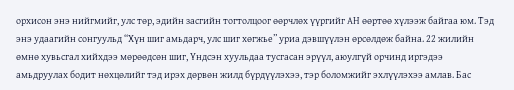орхисон энэ нийгмийг, улс төр, эдийн засгийн тогтолцоог өөрчлөх үүргийг АН өөртөө хүлээж байгаа юм. Тэд энэ удаагийн сонгуульд “Хүн шиг амьдарч, улс шиг хөгжье” уриа дэвшүүлэн өрсөлдөж байна. 22 жилийн өмнө хувьсгал хийхдээ мөрөөдсөн шиг, Үндсэн хуульдаа тусгасан эрүүл, аюулгүй орчинд иргэдээ амьдруулах бодит нөхцөлийг тэд ирэх дөрвөн жилд бүрдүүлэхээ, тэр боломжийг эхлүүлэхээ амлав. Бас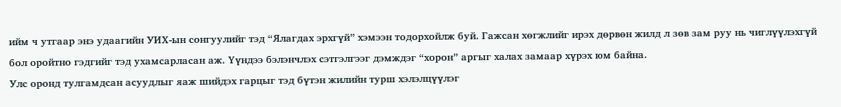ийм ч утгаар энэ удаагийн УИХ-ын сонгуулийг тэд “Ялагдах эрхгүй” хэмээн тодорхойлж буй. Гажсан хөгжлийг ирэх дөрвөн жилд л зөв зам руу нь чиглүүлэхгүй бол оройтно гэдгийг тэд ухамсарласан аж. Үүндээ бэлэнчлэх сэтгэлгээг дэмждэг “хорон” аргыг халах замаар хүрэх юм байна.
Улс оронд тулгамдсан асуудлыг яаж шийдэх гарцыг тэд бүтэн жилийн турш хэлэлцүүлэг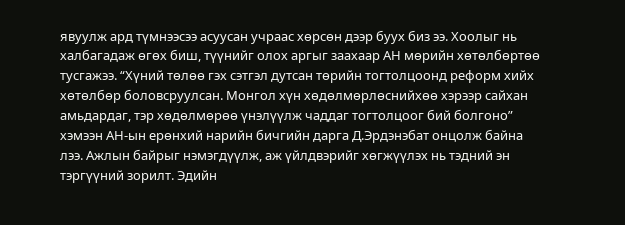явуулж ард түмнээсээ асуусан учраас хөрсөн дээр буух биз ээ. Хоолыг нь халбагадаж өгөх биш, түүнийг олох аргыг заахаар АН мөрийн хөтөлбөртөө тусгажээ. “Хүний төлөө гэх сэтгэл дутсан төрийн тогтолцоонд реформ хийх хөтөлбөр боловсруулсан. Монгол хүн хөдөлмөрлөснийхөө хэрээр сайхан амьдардаг, тэр хөдөлмөрөө үнэлүүлж чаддаг тогтолцоог бий болгоно” хэмээн АН-ын ерөнхий нарийн бичгийн дарга Д.Эрдэнэбат онцолж байна лээ. Ажлын байрыг нэмэгдүүлж, аж үйлдвэрийг хөгжүүлэх нь тэдний эн тэргүүний зорилт. Эдийн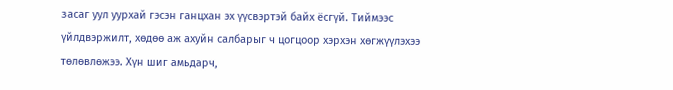засаг уул уурхай гэсэн ганцхан эх үүсвэртэй байх ёсгүй. Тиймээс үйлдвэржилт, хөдөө аж ахуйн салбарыг ч цогцоор хэрхэн хөгжүүлэхээ төлөвлөжээ. Хүн шиг амьдарч,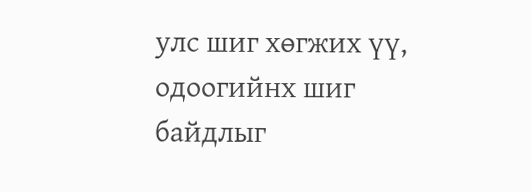улс шиг хөгжих үү, одоогийнх шиг байдлыг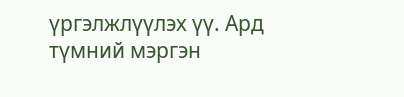үргэлжлүүлэх үү. Ард түмний мэргэн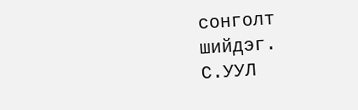сонголт шийдэг.
С.УУЛ